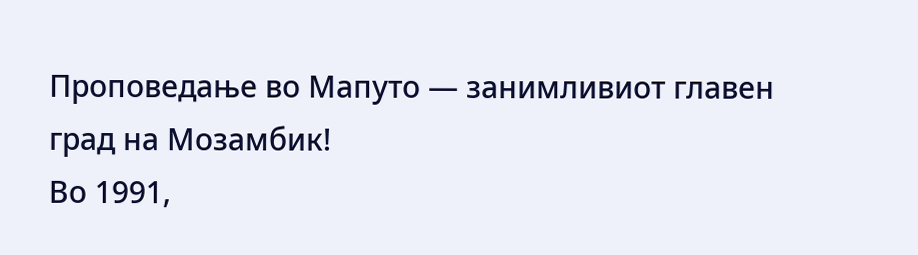Проповедање во Мапуто — занимливиот главен град на Мозамбик!
Во 1991,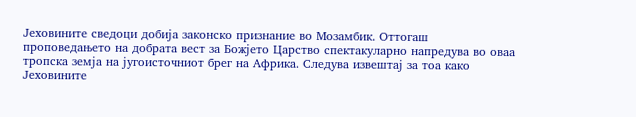Јеховините сведоци добија законско признание во Мозамбик. Оттогаш проповедањето на добрата вест за Божјето Царство спектакуларно напредува во оваа тропска земја на југоисточниот брег на Африка. Следува извештај за тоа како Јеховините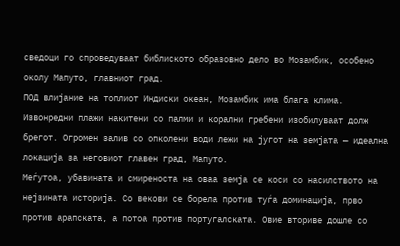сведоци го спроведуваат библиското образовно дело во Мозамбик, особено околу Мапуто, главниот град.
ПОД влијание на топлиот Индиски океан, Мозамбик има блага клима. Извонредни плажи накитени со палми и корални гребени изобилуваат долж брегот. Огромен залив со опколени води лежи на југот на земјата — идеална локација за неговиот главен град, Мапуто.
Меѓутоа, убавината и смиреноста на оваа земја се коси со насилството на нејзината историја. Со векови се борела против туѓа доминација, прво против арапската, а потоа против португалската. Овие вториве дошле со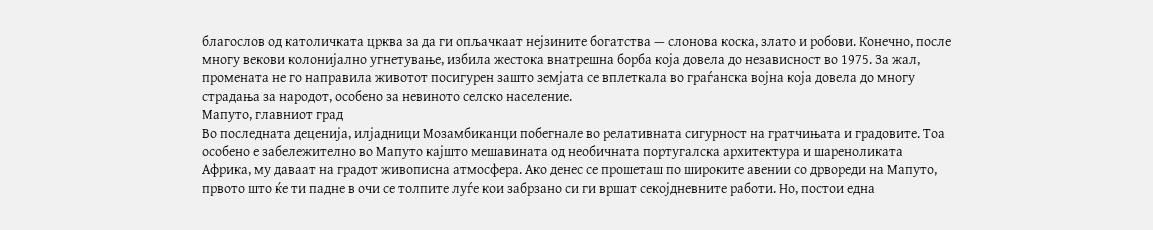благослов од католичката црква за да ги опљачкаат нејзините богатства — слонова коска, злато и робови. Конечно, после многу векови колонијално угнетување, избила жестока внатрешна борба која довела до независност во 1975. За жал, промената не го направила животот посигурен зашто земјата се вплеткала во граѓанска војна која довела до многу страдања за народот, особено за невиното селско население.
Мапуто, главниот град
Во последната деценија, илјадници Мозамбиканци побегнале во релативната сигурност на гратчињата и градовите. Тоа особено е забележително во Мапуто кајшто мешавината од необичната португалска архитектура и шареноликата Африка, му даваат на градот живописна атмосфера. Ако денес се прошеташ по широките авении со дрвореди на Мапуто, првото што ќе ти падне в очи се толпите луѓе кои забрзано си ги вршат секојдневните работи. Но, постои една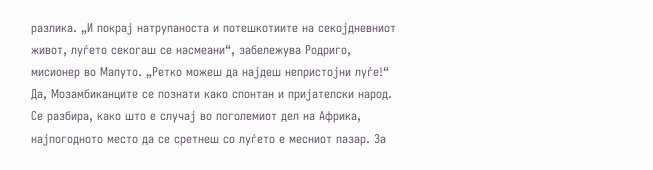разлика. „И покрај натрупаноста и потешкотиите на секојдневниот живот, луѓето секогаш се насмеани“, забележува Родриго, мисионер во Мапуто. „Ретко можеш да најдеш непристојни луѓе!“ Да, Мозамбиканците се познати како спонтан и пријателски народ.
Се разбира, како што е случај во поголемиот дел на Африка, најпогодното место да се сретнеш со луѓето е месниот пазар. За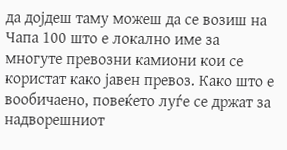да дојдеш таму можеш да се возиш на Чапа 100 што е локално име за многуте превозни камиони кои се користат како јавен превоз. Како што е вообичаено, повеќето луѓе се држат за надворешниот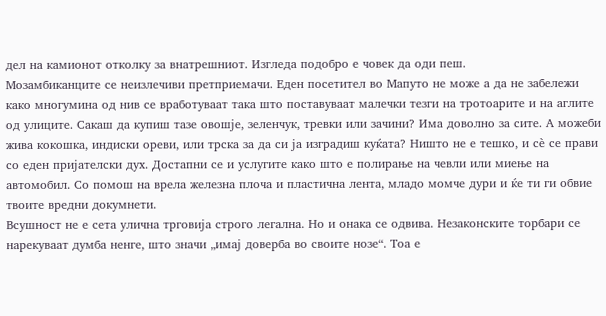дел на камионот отколку за внатрешниот. Изгледа подобро е човек да оди пеш.
Мозамбиканците се неизлечиви претприемачи. Еден посетител во Мапуто не може а да не забележи како многумина од нив се вработуваат така што поставуваат малечки тезги на тротоарите и на аглите од улиците. Сакаш да купиш тазе овошје, зеленчук, тревки или зачини? Има доволно за сите. А можеби жива кокошка, индиски ореви, или трска за да си ја изградиш куќата? Ништо не е тешко, и сѐ се прави со еден пријателски дух. Достапни се и услугите како што е полирање на чевли или миење на автомобил. Со помош на врела железна плоча и пластична лента, младо момче дури и ќе ти ги обвие твоите вредни докумнети.
Всушност не е сета улична трговија строго легална. Но и онака се одвива. Незаконските торбари се нарекуваат думба ненге, што значи „имај доверба во своите нозе“. Тоа е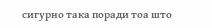сигурно така поради тоа што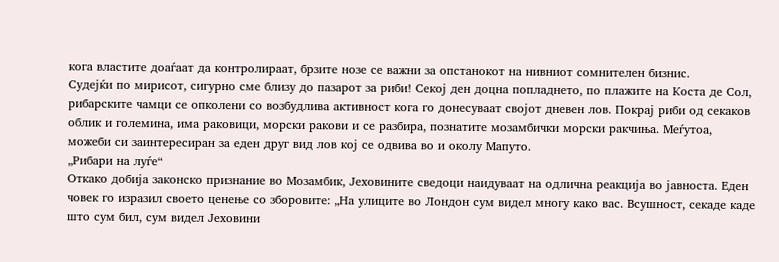кога властите доаѓаат да контролираат, брзите нозе се важни за опстанокот на нивниот сомнителен бизнис.
Судејќи по мирисот, сигурно сме близу до пазарот за риби! Секој ден доцна попладнето, по плажите на Коста де Сол, рибарските чамци се опколени со возбудлива активност кога го донесуваат својот дневен лов. Покрај риби од секаков облик и големина, има раковици, морски ракови и се разбира, познатите мозамбички морски ракчиња. Меѓутоа, можеби си заинтересиран за еден друг вид лов кој се одвива во и околу Мапуто.
„Рибари на луѓе“
Откако добија законско признание во Мозамбик, Јеховините сведоци наидуваат на одлична реакција во јавноста. Еден човек го изразил своето ценење со зборовите: „На улиците во Лондон сум видел многу како вас. Всушност, секаде каде што сум бил, сум видел Јеховини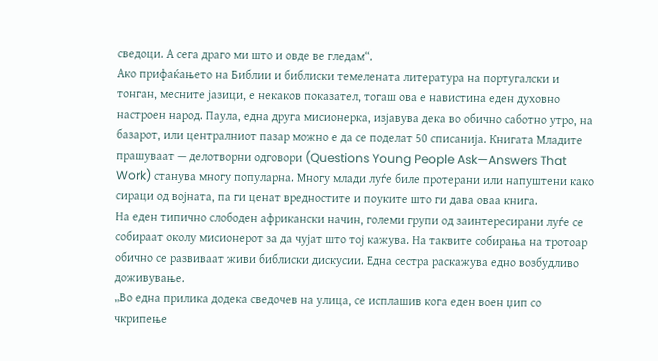сведоци. А сега драго ми што и овде ве гледам“.
Ако прифаќањето на Библии и библиски темелената литература на португалски и тонган, месните јазици, е некаков показател, тогаш ова е навистина еден духовно настроен народ. Паула, една друга мисионерка, изјавува дека во обично саботно утро, на базарот, или централниот пазар можно е да се поделат 50 списанија. Книгата Младите прашуваат — делотворни одговори (Questions Young People Ask—Answers That Work) станува многу популарна. Многу млади луѓе биле протерани или напуштени како сираци од војната, па ги ценат вредностите и поуките што ги дава оваа книга.
На еден типично слободен африкански начин, големи групи од заинтересирани луѓе се собираат околу мисионерот за да чујат што тој кажува. На таквите собирања на тротоар обично се развиваат живи библиски дискусии. Една сестра раскажува едно возбудливо доживување.
„Во една прилика додека сведочев на улица, се исплашив кога еден воен џип со чкрипење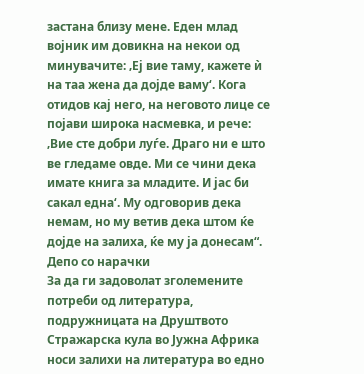застана близу мене. Еден млад војник им довикна на некои од минувачите: ‚Еј вие таму, кажете ѝ на таа жена да дојде ваму‘. Кога отидов кај него, на неговото лице се појави широка насмевка, и рече: ‚Вие сте добри луѓе. Драго ни е што ве гледаме овде. Ми се чини дека имате книга за младите. И јас би сакал една‘. Му одговорив дека немам, но му ветив дека штом ќе дојде на залиха, ќе му ја донесам“.
Депо со нарачки
За да ги задоволат зголемените потреби од литература, подружницата на Друштвото Стражарска кула во Јужна Африка носи залихи на литература во едно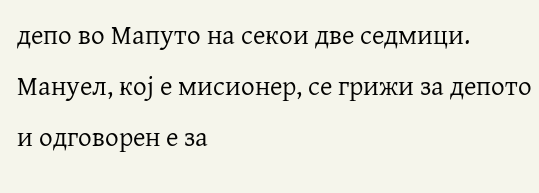депо во Мапуто на секои две седмици. Мануел, кој е мисионер, се грижи за депото и одговорен е за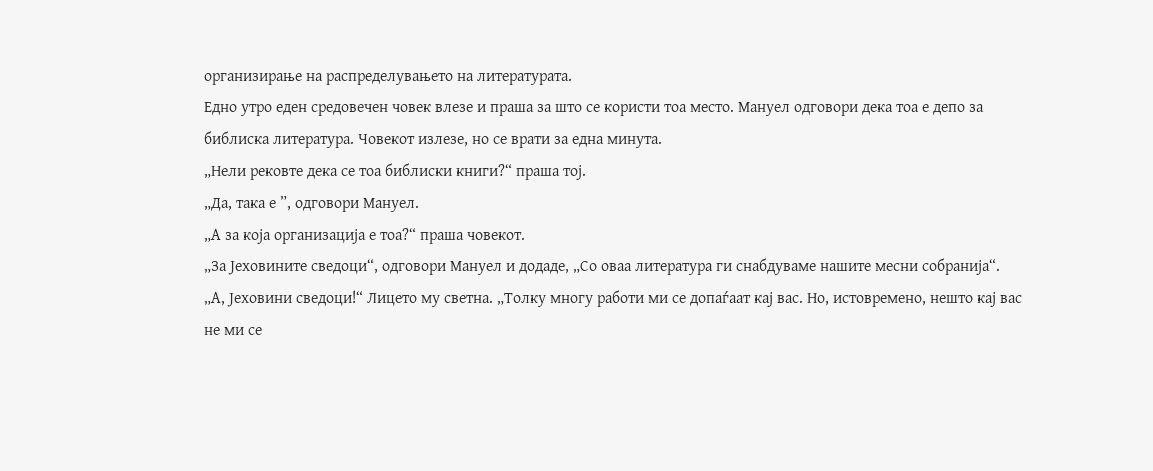организирање на распределувањето на литературата.
Едно утро еден средовечен човек влезе и праша за што се користи тоа место. Мануел одговори дека тоа е депо за библиска литература. Човекот излезе, но се врати за една минута.
„Нели рековте дека се тоа библиски книги?“ праша тој.
„Да, така е ”, одговори Мануел.
„А за која организација е тоа?“ праша човекот.
„За Јеховините сведоци“, одговори Мануел и додаде, „Со оваа литература ги снабдуваме нашите месни собранија“.
„А, Јеховини сведоци!“ Лицето му светна. „Толку многу работи ми се допаѓаат кај вас. Но, истовремено, нешто кај вас не ми се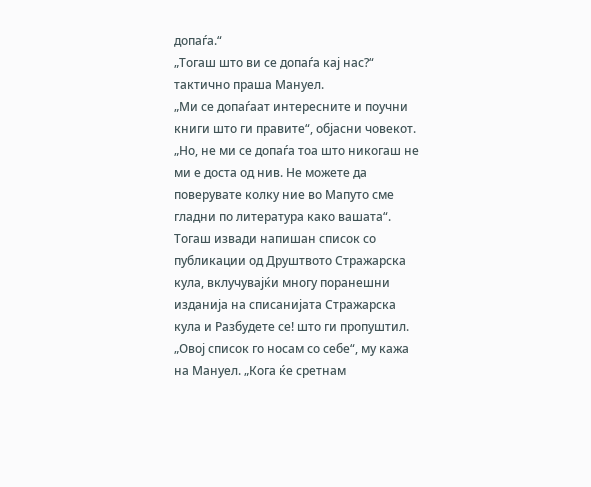допаѓа.“
„Тогаш што ви се допаѓа кај нас?“ тактично праша Мануел.
„Ми се допаѓаат интересните и поучни книги што ги правите“, објасни човекот. „Но, не ми се допаѓа тоа што никогаш не ми е доста од нив. Не можете да поверувате колку ние во Мапуто сме гладни по литература како вашата“. Тогаш извади напишан список со публикации од Друштвото Стражарска кула, вклучувајќи многу поранешни изданија на списанијата Стражарска кула и Разбудете се! што ги пропуштил.
„Овој список го носам со себе“, му кажа на Мануел. „Кога ќе сретнам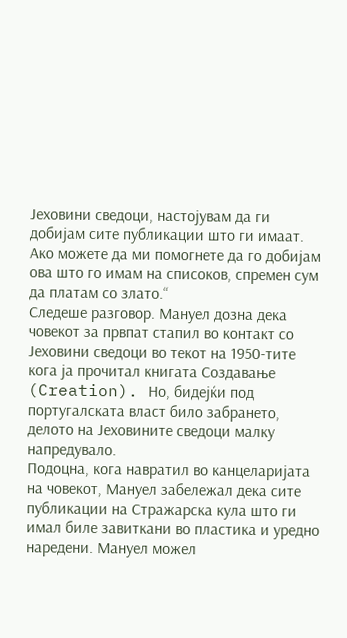Јеховини сведоци, настојувам да ги добијам сите публикации што ги имаат. Ако можете да ми помогнете да го добијам ова што го имам на списоков, спремен сум да платам со злато.“
Следеше разговор. Мануел дозна дека човекот за првпат стапил во контакт со Јеховини сведоци во текот на 1950-тите кога ја прочитал книгата Создавање (Creation). Но, бидејќи под португалската власт било забрането, делото на Јеховините сведоци малку напредувало.
Подоцна, кога навратил во канцеларијата на човекот, Мануел забележал дека сите публикации на Стражарска кула што ги имал биле завиткани во пластика и уредно наредени. Мануел можел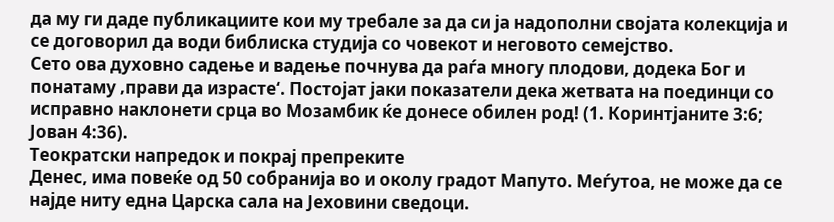да му ги даде публикациите кои му требале за да си ја надополни својата колекција и се договорил да води библиска студија со човекот и неговото семејство.
Сето ова духовно садење и вадење почнува да раѓа многу плодови, додека Бог и понатаму ‚прави да израсте‘. Постојат јаки показатели дека жетвата на поединци со исправно наклонети срца во Мозамбик ќе донесе обилен род! (1. Коринтјаните 3:6; Јован 4:36).
Теократски напредок и покрај препреките
Денес, има повеќе од 50 собранија во и околу градот Мапуто. Меѓутоа, не може да се најде ниту една Царска сала на Јеховини сведоци.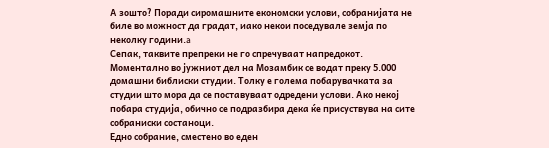А зошто? Поради сиромашните економски услови, собранијата не биле во можност да градат, иако некои поседувале земја по неколку години.a
Сепак, таквите препреки не го спречуваат напредокот. Моментално во јужниот дел на Мозамбик се водат преку 5.000 домашни библиски студии. Толку е голема побарувачката за студии што мора да се поставуваат одредени услови. Ако некој побара студија, обично се подразбира дека ќе присуствува на сите собраниски состаноци.
Едно собрание, сместено во еден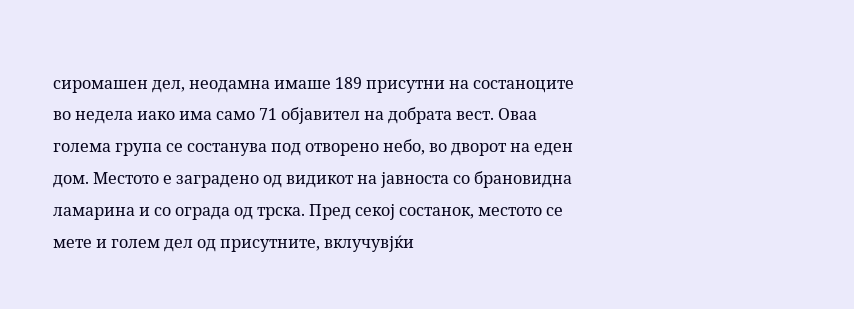сиромашен дел, неодамна имаше 189 присутни на состаноците во недела иако има само 71 објавител на добрата вест. Оваа голема група се состанува под отворено небо, во дворот на еден дом. Местото е заградено од видикот на јавноста со брановидна ламарина и со ограда од трска. Пред секој состанок, местото се мете и голем дел од присутните, вклучувјќи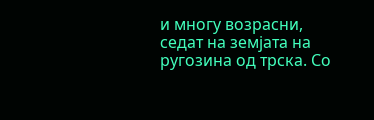и многу возрасни, седат на земјата на ругозина од трска. Со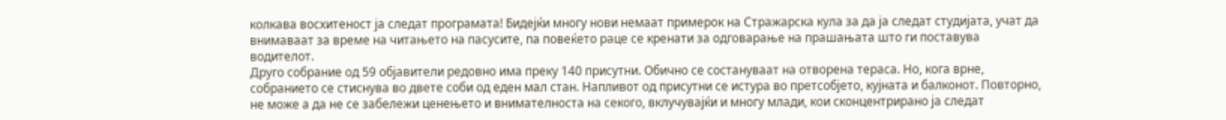колкава восхитеност ја следат програмата! Бидејќи многу нови немаат примерок на Стражарска кула за да ја следат студијата, учат да внимаваат за време на читањето на пасусите, па повеќето раце се кренати за одговарање на прашањата што ги поставува водителот.
Друго собрание од 59 објавители редовно има преку 140 присутни. Обично се состануваат на отворена тераса. Но, кога врне, собранието се стиснува во двете соби од еден мал стан. Напливот од присутни се истура во претсобјето, кујната и балконот. Повторно, не може а да не се забележи ценењето и внимателноста на секого, вклучувајќи и многу млади, кои сконцентрирано ја следат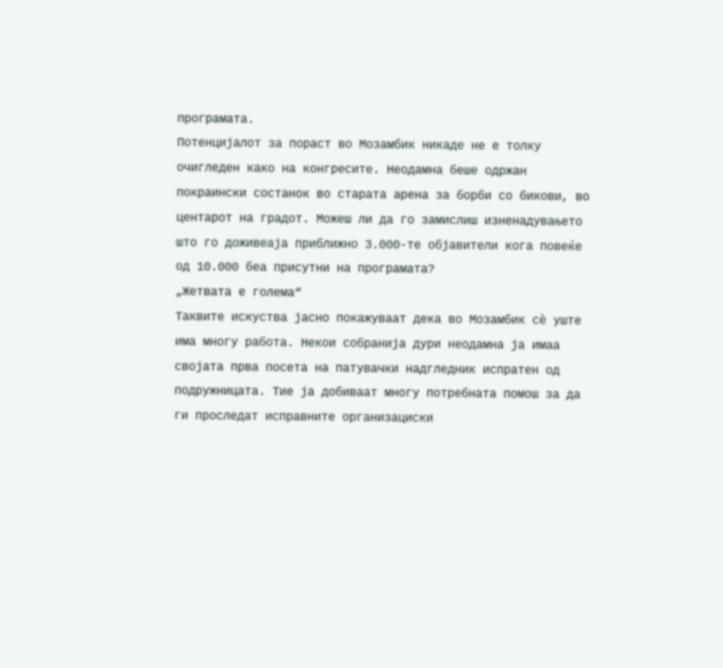програмата.
Потенцијалот за пораст во Мозамбик никаде не е толку очигледен како на конгресите. Неодамна беше одржан покраински состанок во старата арена за борби со бикови, во центарот на градот. Можеш ли да го замислиш изненадувањето што го доживеаја приближно 3.000-те објавители кога повеќе од 10.000 беа присутни на програмата?
„Жетвата е голема“
Таквите искуства јасно покажуваат дека во Мозамбик сѐ уште има многу работа. Некои собранија дури неодамна ја имаа својата прва посета на патувачки надгледник испратен од подружницата. Тие ја добиваат многу потребната помош за да ги проследат исправните организациски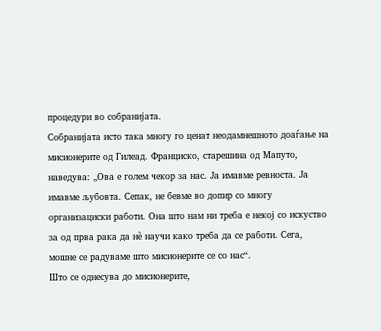процедури во собранијата.
Собранијата исто така многу го ценат неодамнешното доаѓање на мисионерите од Гилеад. Франциско, старешина од Мапуто, наведува: „Ова е голем чекор за нас. Ја имавме ревноста. Ја имавме љубовта. Сепак, не бевме во допир со многу организациски работи. Она што нам ни треба е некој со искуство за од прва рака да нѐ научи како треба да се работи. Сега, мошне се радуваме што мисионерите се со нас“.
Што се однесува до мисионерите,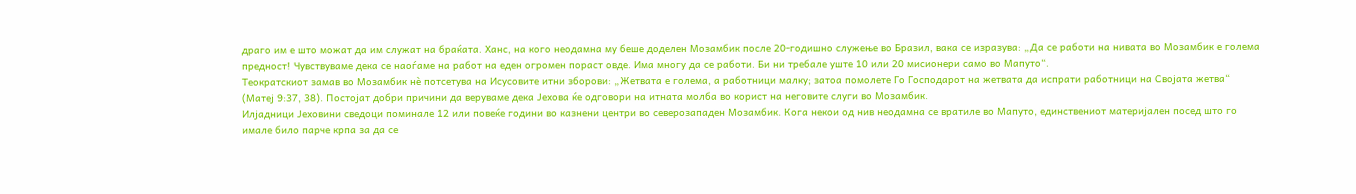драго им е што можат да им служат на браќата. Ханс, на кого неодамна му беше доделен Мозамбик после 20-годишно служење во Бразил, вака се изразува: „Да се работи на нивата во Мозамбик е голема предност! Чувствуваме дека се наоѓаме на работ на еден огромен пораст овде. Има многу да се работи. Би ни требале уште 10 или 20 мисионери само во Мапуто“.
Теократскиот замав во Мозамбик нѐ потсетува на Исусовите итни зборови: „Жетвата е голема, а работници малку; затоа помолете Го Господарот на жетвата да испрати работници на Својата жетва“ (Матеј 9:37, 38). Постојат добри причини да веруваме дека Јехова ќе одговори на итната молба во корист на неговите слуги во Мозамбик.
Илјадници Јеховини сведоци поминале 12 или повеќе години во казнени центри во северозападен Мозамбик. Кога некои од нив неодамна се вратиле во Мапуто, единствениот материјален посед што го имале било парче крпа за да се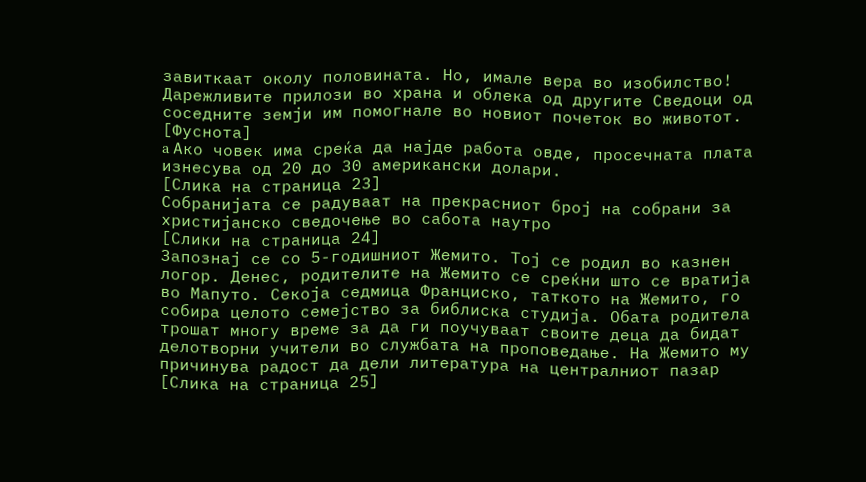завиткаат околу половината. Но, имале вера во изобилство! Дарежливите прилози во храна и облека од другите Сведоци од соседните земји им помогнале во новиот почеток во животот.
[Фуснота]
a Ако човек има среќа да најде работа овде, просечната плата изнесува од 20 до 30 американски долари.
[Слика на страница 23]
Собранијата се радуваат на прекрасниот број на собрани за христијанско сведочење во сабота наутро
[Слики на страница 24]
Запознај се со 5-годишниот Жемито. Тој се родил во казнен логор. Денес, родителите на Жемито се среќни што се вратија во Мапуто. Секоја седмица Франциско, таткото на Жемито, го собира целото семејство за библиска студија. Обата родитела трошат многу време за да ги поучуваат своите деца да бидат делотворни учители во службата на проповедање. На Жемито му причинува радост да дели литература на централниот пазар
[Слика на страница 25]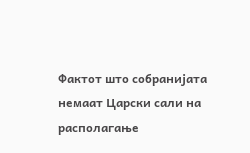Фактот што собранијата немаат Царски сали на располагање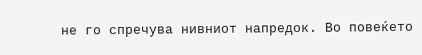не го спречува нивниот напредок. Во повеќето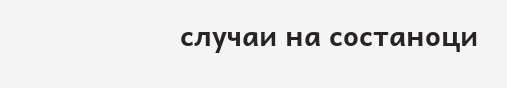случаи на состаноци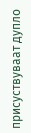присуствуваат дупло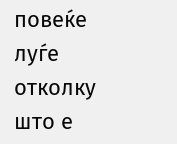повеќе луѓе отколку што е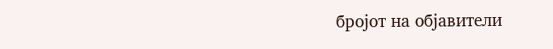бројот на објавители